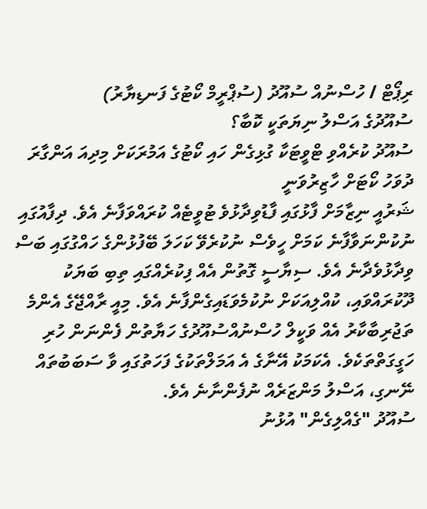ރިޕޯޓް / ހުސްނުއް ސުއޫދު (ސުޕްރީމް ކޯޓުގެ ފަނޑިޔާރު)
ސުއޫދުގެ އަސްލު ނިޔަތަކީ ކޮބާ؟
ސުއޫދު ކުރެއްވި ޓްވީޓަކާ ގުޅިގެން ހައި ކޯޓުގެ އަމުރަކަށް މިދިއަ އަންގާރަ ދުވަހު ކޯޓަށް ހާޒިރުވަނީ
ޝަރުއީ ނިޒާމަށް ފާޅުގައި ފާޑުވިދާޅުވެ ޓުވީޓެއް ކުރައްވަފާނެ އެވެ. ދިފާއުގައި ނުކުންނަވާފާނެ ކަމަށް ހީވެސް ނުކުރެވޭ ކަހަލަ ބޭފުޅުންގެ ހައްގުގައި ބަސް ވިދާޅުވެދާނެ އެވެ. ސިޔާސީ ގޮތުން އެއް ފިކުރެއްގައި ތިބި ބަޔަކު ދޫކުރައްވައި، ކުއްލިއަކަށް ނުކުމެވަޑައިގެންފާނެ އެވެ. މިއީ ރާއްޖޭގެ އެންމެ ތަޖުރިބާކާރު އެއް ވަކީލް ހުސްނުއްސުއޫދުގެ ހަޔާތުން ފެންނަން ހުރި ހަގީގަތްތަކެވެ. އެކަމަކު އޭނާގެ އެ އަމަލްތަކުގެ ފަހަތުގައި ވާ ސަބަބުތައް ނޭނގި، އަސްލު މަންޒަރެއް ނުފެންނާނެ އެވެ.
ސުއޫދު "ގެއްލިގެން" އުޅުނު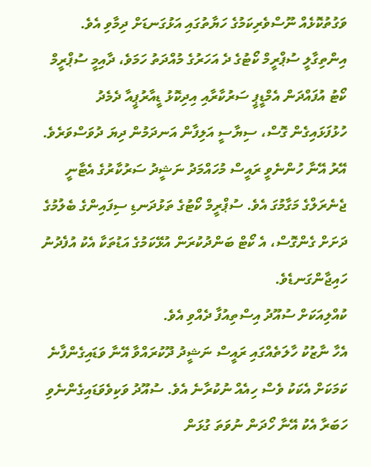ވަގުތުކޮޅެއް ނޫސްވެރިކަމުގެ ހަޔާތުގައި އަޅުގަނޑަށް ދިމާވި އެވެ. އިންތިގާލީ ސުޕްރީމް ކޯޓުގެ ދެ އަހަރުގެ މުއްދަތު ހަމަވެ، ދާއިމީ ސުޕްރީމް ކޯޓު އުފައްދަން އެމްޑީޕީ ސަރުކާރާއި އިދިކޮޅު ޑީއާރުޕީއާ ދެމެދު ހުޅުފަޅައިގެން ގޮސް، ސިޔާސީ އަލިފާން އަނދަމުން ދިޔަ ދުވަސްވަރެވެ. އޭރު އޭނާ ހުންނެވީ ރައީސް މުހައްމަދު ނަޝީދު ސަރުކާރުގެ އެޓާނީ ޖެނެރަލްގެ މަގާމުގަ އެވެ. ސުޕްރީމް ކޯޓުގެ ތަޅުދަނޑި ސިފައިންގެ ބެލުމުގެ ދަށަށް ގެންގޮސް، އެ ކޯޓް ބަންދުކުރަން އުޅޭކަމުގެ އަޑުތަކާ އެކު އުފެދުނު ހައިޖާންގަނޑެވެ.
ކުއްލިއަކަށް ސުއޫދު އިސްތިއުފާ ދެއްވި އެވެ.
އެހާ ނާޒުކު ހާލަތެއްގައި ރައީސް ނަޝީދު ދޫކުރައްވާ އޭނާ ވަޑައިގެންފާނެ ކަމަކަށް އެކަކު ވެސް ހިއެއް ނުކުރާނެ އެވެ. ސުއޫދު ވަކިވެވަޑައިގެންނެވި ހަބަރާ އެކު އޭނާ ހޯދަން ނުވަތަ ގުޅަން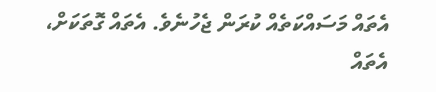އެތައް މަސައްކަތެއް ކުރަން ޖެހުނެވެ. އެތައް ގޮތަކަށް، އެތައް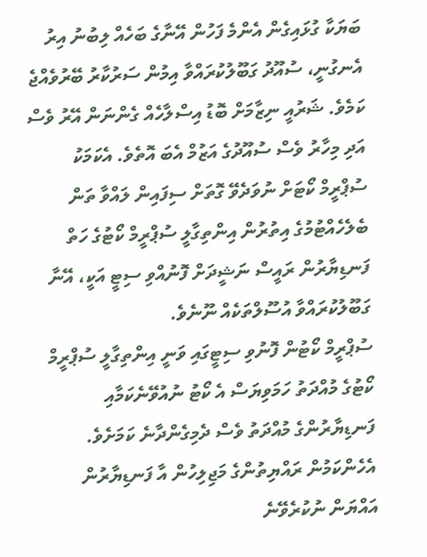ބަޔަކާ ގުޅައިގެން އެންމެ ފަހުން އޭނާގެ ބަހެއް ލިބުނު އިރު އެނގުނީ، ސުއޫދު ގަބޫލުކުރައްވާ އިމުން ސަރުކާރު ބޭރުވެއްޖެ ކަމެވެ. ޝަރުއީ ނިޒާމަށް ބޮޑު އިސްލާހެއް ގެންނަން އޭރު ވެސް އަދި މިހާރު ވެސް ސުއޫދުގެ އަޒުމް އެބަ އޮތެވެ. އެކަމަކު ސުޕްރީމް ކޯޓަށް ނުވަދެވޭ ގޮތަށް ސިފައިން ލައްވާ ތަން ބެލެހެއްޓުމުގެ އިތުރުން އިންތިގާލީ ސުޕްރީމް ކޯޓުގެ ހަތް ފަނޑިޔާރުން ރައީސް ނަޝީދަށް ފޮނުއްވި ސިޓީ އަކީ، އޭނާ ގަބޫލުކުރައްވާ އުސޫލްތަކެއް ނޫނެވެ.
ސުޕްރީމް ކޯޓުން ފޮނުވި ސިޓީގައި ވަނީ އިންތިގާލީ ސުޕްރީމް ކޯޓުގެ މުއްދަތު ހަމަވިޔަސް އެ ކޯޓު ނުއުވޭނެކަމާއި ފަނޑިޔާރުންގެ މުއްދަތު ވެސް ދެމިގެންދާނެ ކަމަށެވެ. އެހެންކަމުން ރައްޔިތުންގެ މަޖިލިހުން އާ ފަނޑިޔާރުން އައްޔަން ނުކުރެވޭނެ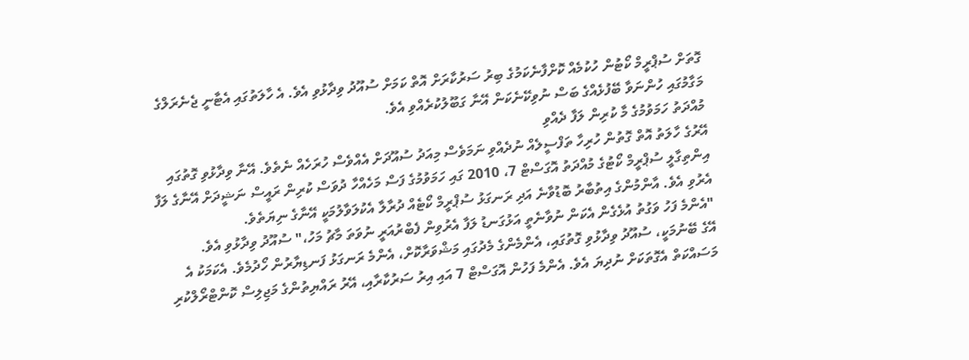ގޮތަށް ސުޕްރީމް ކޯޓުން ހުކުމެއް ކޮށްފާނެކަމުގެ ބިރު ސަރުކާރަށް އޮތް ކަމަށް ސުއޫދު ވިދާޅުވި އެވެ. އެ ހާލަތުގައި އެޓާނީ ޖެނެރަލްގެ މަގާމުގައި ހުންނަވާ ބޭފުޅެއްގެ ބަސް ނުވިކޭނެކަން އޭނާ ގަބޫލުކުރެއްވި އެވެ.
މުއްދަތު ހަމަވުމުގެ މާ ކުރިން ލަފާ ދެއްވި
އޭރުގެ ހާލަތު އޮތް ގޮތުން ހުރިހާ ތަފްސީލެއް ނުދެއްވި ނަމަވެސް މިއަދު ސުއޫދަށް އެއްވެސް ހުރަހެއް ނެތެވެ. އޭނާ ވިދާޅުވި ގޮތުގައި އިންތިގާލީ ސުޕްރީމް ކޯޓުގެ މުއްދަތު އޮގަސްޓް 7، 2010 ގައި ހަމަވުމުގެ ފަސް މަހެއްހާ ދުވަސް ކުރިން ރައީސް ނަޝީދަށް އޭނާގެ ލަފާ އެރުވި އެވެ. އާންމުންގެ އިތުބާރު ބޮޑުވާނެ އަދި ރަނގަޅު ސުޕްރީމް ކޯޓެއް ދުރާލާ އެކުލަވާލުމަކީ އޭނާގެ ނިޔަތެވެ.
"އެންމެ ފަހު ވަގުތު އުޅެގެން އެކަން ނުވާނެތީ އަޅުގަނޑު ލަފާ އެރުވިން ފެބްރުއަރީ ނުވަތަ މާޗު މަހު،" ސުއޫދު ވިދާޅުވި އެވެ.
އޭގެ ބޭނުމަކީ، ސުއޫދު ވިދާޅުވި ގޮތުގައި، އެންމެންގެ މެދުގައި މަޝްވަރާކޮށް، އެންމެ ރަނގަޅު ފަނޑިޔާރުން ހޯދުމެވެ. އެކަމަކު އެ މަސައްކަތް އެގޮތަކަށް ނުދިޔަ އެވެ. އެންމެ ފަހުން އޮގަސްޓް 7 އައި އިރު ސަރުކާރާއި، އޭރު ރައްޔިތުންގެ މަޖިލިސް ކޮންޓްރޯލްކުރި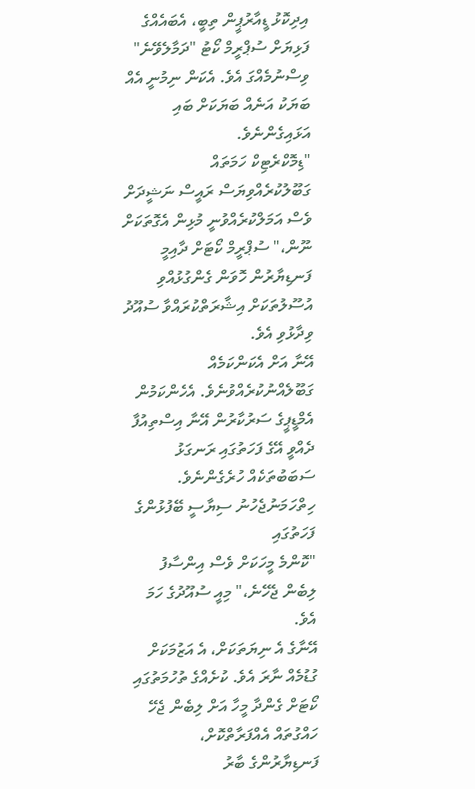އިދިކޮޅު ޑީއާރުޕީން ތިބީ، އެބައެއްގެ ފަޅިޔަށް ސުޕްރީމް ކޯޓު "ދަމާލެވޭނެ" ވިސްނުމެއްގަ އެވެ. އެކަން ނިމުނީ އެއް ބަޔަކު އަނެއް ބަޔަކަށް ބައި އަޅައިގެންނެވެ.
"ޑިމޮކްރެޓިކް ހަމަތައް ގަބޫލުކުރެއްވިޔަސް ރައީސް ނަޝީދަށް ވެސް އަމަލްކުރެއްވުނީ މުޅިން އެގޮތަކަށް ނޫން،" ސުޕްރީމް ކޯޓަށް ދާއިމީ ފަނޑިޔާރުން ހޮވަން ގެންގުޅުއްވި އުސޫލުތަކަށް އިޝާރަތްކުރައްވާ ސުއޫދު ވިދާޅުވި އެވެ.
އޭނާ އަށް އެކަންކަމެއް ގަބޫލެއްނުކުރެއްވުނެވެ. އެހެންކަމުން އެމްޑީޕީގެ ސަރުކާރުން އޭނާ އިސްތިއުފާ ދެއްވީ އޭގެ ފަހަތުގައި ރަނގަޅު ސަބަބުތަކެއް ހުރެގެންނެވެ.
ހިތްހަމަނުޖެހުނު ސިޔާސީ ބޭފުޅުންގެ ފަހަތުގައި
"ކޮންމެ މީހަކަށް ވެސް އިންސާފު ލިބެން ޖެހޭނެ،" މިއީ ސުއޫދުގެ ހަމަ އެވެ.
އޭނާގެ އެ ނިޔަތަކަށް، އެ އަޒުމަކަށް ގުޑުމެއް ނާރަ އެވެ. ކުށެއްގެ ތުހުމަތުގައި ކޯޓަށް ގެންދާ މީހާ އަށް ލިބެން ޖެހޭ ހައްގުތައް އެއްފަރާތްކޮށް، ފަނޑިޔާރުންގެ ބާރު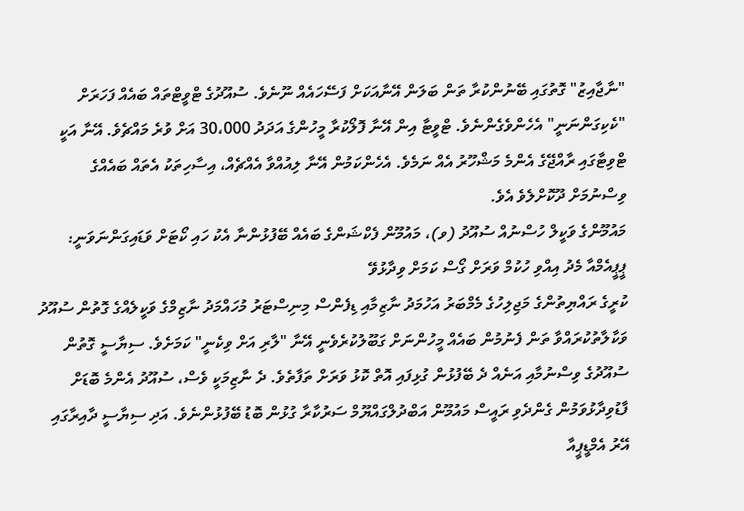"ނާޖާއިޒު" ގޮތުގައި ބޭނުންކުރާ ތަން ބަލަން އޭނާއަކަށް ފަސޭހައެއް ނޫނެވެ. ސުއޫދުގެ ޓްވީޓްތައް ބައެއް ފަހަރަށް "ކެކިގަންނަނީ" އެހެންވެގެންނެވެ. ޓްވީޓާ އިން އޭނާ ފޮލޯކުރާ މީހުންގެ އަދަދު 30،000 އަށް ވުރެ މައްޗެވެ. އޭނާ އަކީ ޓްވިޓާގައި ރާއްޖޭގެ އެންމެ މަޝްހޫރު އެއް ނަމެވެ. އެހެންކަމުން އޭނާ ލިއުއްވާ އެއްޗެއް، އިސާހިތަކު އެތައް ބައެއްގެ ވިސްނުމަށް ދޫކޮށްލެވެ އެވެ.
މައުމޫންގެ ވަކީލް ހުސްނުއް ސުއޫދު (ވ)، މައުމޫން ފެކްޝަންގެ ބައެއް ބޭފުޅުންނާ އެކު ހައި ކޯޓަށް ވަޑައިގަންނަވަނީ: ޕީޕީއެމްއާ މެދު އިއްވި ހުކުމް ވަރަށް ގޯސް ކަމަށް ވިދާޅުވޭ
ކުރީގެ ރައްޔިތުންގެ މަޖިލިހުގެ މެމްބަރު އަހުމަދު ނާޒިމާއި ޑިފެންސް މިނިސްޓަރު މުހައްމަދު ނާޒިމްގެ ވަކީލެއްގެ ގޮތުން ސުއޫދު ވަކާލާތުކުރައްވާ ތަން ފެނުމުން ބައެއް މީހުންނަށް ގަބޫލުކުރެވެނީ އޭނާ "ލާރި އަށް ވިކެނީ" ކަމަށެވެ. ސިޔާސީ ގޮތުން ސުއޫދުގެ ވިސްނުމާއި އަނެއް ދެ ބޭފުޅުން ގުޅިފައި އޮތް ކޮޅު ވަރަށް ތަފާތެވެ. ދެ ނާޒިމަކީ ވެސް، ސުއޫދު އެންމެ ބޮޑަށް ފާޑުވިދާޅުވަމުން ގެންދެވި ރައީސް މައުމޫން އަބްދުލްގައްޔޫމް ސަރުކާރާ ގުޅުން ބޮޑު ބޭފުޅުންނެވެ. އަދި ސިޔާސީ ދާއިރާގައި އޭރު އެމްޑީޕީއާ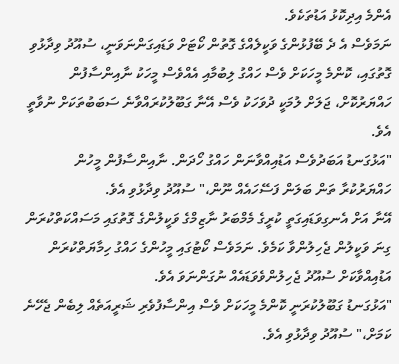އެންމެ އިދިކޮޅު އަޑުތަކެވެ.
ނަމަވެސް އެ ދެ ބޭފުޅުންގެ ވަކީލެއްގެ ގޮތުން ކޯޓަށް ވަޑައިގަންނަވަނީ، ސުއޫދު ވިދާޅުވި ގޮތުގައި، ކޮންމެ މީހަކަށް ވެސް ހައްގު ލިބުމާއި އެއްވެސް މީހަކު ނާއިންސާފުން ހައްޔަރުކޮށް، ޖަލަށް ލުމަކީ ދުވަހަކު ވެސް އޭނާ ގަބޫލުކުރައްވާނެ ސަބަބުތަކަށް ނުވާތީ އެވެ.
"އަޅުގަނޑު އަބަދުވެސް އަޑުއިއްވާނަން ހައްގު ހޯދަން. ނާއިންސާފުން މީހުން ހައްޔަރުކުރާ ތަން ބަލަން ފަސޭހައެއް ނޫން،" ސުއޫދު ވިދާޅުވި އެވެ.
އޭނާ އަށް އެނގިވަޑައިގަތީ ކުރީގެ މެމްބަރު ނާޒިމްގެ ވަކީލުންގެ ގޮތުގައި މަސައްކަތްކުރަން ގިނަ ވަކީލުން ޖެހިލުންވާ ކަމެވެ. ނަމަވެސް ކޯޓުގައި މީހުންގެ ހައްގު ހިމާޔަތްކުރަން އަޑުއިއްވާކަށް ސުއޫދު ޖެހިލުންވެވަޑައެއް ނުގަންނަވަ އެވެ.
"އަޅުގަނޑު ގަބޫލުކުރަނީ ކޮންމެ މީހަކަށް ވެސް އިންސާފުވެރި ޝަރީއަތެއް ލިބެން ޖެހޭނެ ކަމަށް،" ސުއޫދު ވިދާޅުވި އެވެ.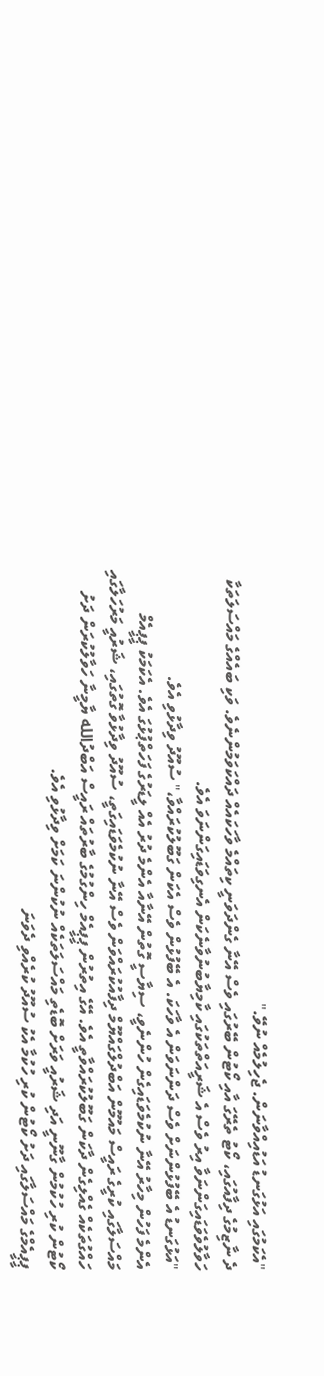"އެކަމުގައި އަޅުގަނޑު އަޑުއިއްވާނަން. ޖެހިލުމެއް ނުވޭ."
ދެ ނާޒިމުގެ ދިފާއުގައި، ކޯޓު ތެރޭގަ އާއި ކޯޓުން ބޭރުގައި ވެސް އޭނާ ގެންދަވަނީ ކިތައްމެ ވާހަކައެއް ދައްކަވަމުންނެވެ. ވަކި ބައެއްގެ މައްސަލަތަކާ ހަވާލުވެވަޑައިގަންނަވާ އިރު ވެސް އެ ޝަރީއަތްތަކުގައި ކާމިޔާބުނުވާނެކަން އެނގިވަޑައިގަންނަވަ އެވެ.
"އަޅުގަނޑު އެ ބޭފުޅުންނަށް ވެސް ދަންނަވަން އެ ވާހަކަ. އެ ބޭފުޅުން ވެސް އެކަން ގަބޫލުކުރައްވާ،" ސުއޫދު ވިދާޅުވި އެވެ.
އެންމެ ފަހުން މިހާރު އޭނާ ނުކުމެވަޑައިގެން ހުންނެވީ، ސިޔާސީ ގޮތުން އޭނާއާ އެންމެ ދުރު އެއް ލީޑަރުގެ ފަހަތްޕުޅުގަ އެވެ. އެކަމަކު ޕީޕީއެމް މައްސަލާގައި ކުރީގެ ރައީސް މައުމޫން އަބްދުލްގައްޔޫމް ދިފާއުކުރައްވަން ވެސް އޭނާ ނުކުމެވަޑައިގަތީ، ސުއޫދު ވިދާޅުވާ ގޮތުގައި، ޝަރުއީ މަރުހަލާގައި ހައްގުތަކެއް ގެއްލިގެން ދާކަން ގަބޫލުކުރައްވާތީ އެވެ. އޭގެ އިތުރުން ޕީޕީއެމް ހިންގުމުގެ ބާރުތައް ރައީސް އަބްދުالله ޔާމީނާ ހަވާލުކުރަން ދަށު ކޯޓުން ކުރި ހުކުމުން ގާނޫނީ އަދި ޝަރުއީ ވަރަށް ބޮޑެތި މައްސަލަތަކެއް ނުކުންނަ ކަމަށް ވިދާޅުވި އެވެ.
ޕީޕީއެމްގެ މައްސަލާގައި ދަށު ކޯޓުން ކުރި ހުކުމާ އެކު ސުއޫދު ކުރެއްވި ދެވަނަ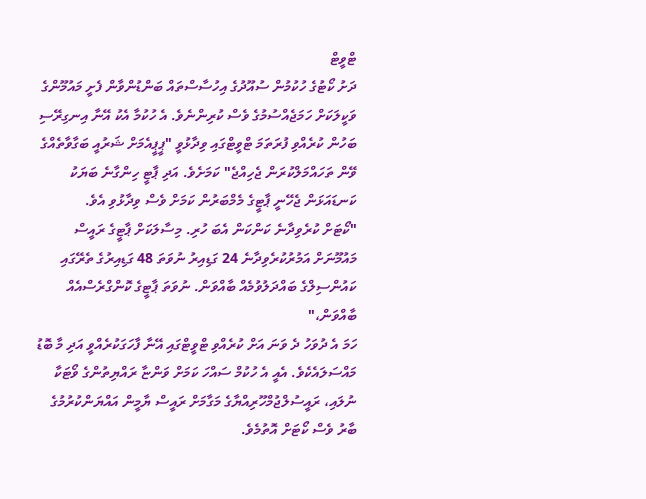ޓްވީޓް
ދަށު ކޯޓުގެ ހުކުމުން ސުއޫދުގެ އިހުސާސްތައް ބަންޑުންވާން ފެށީ މައުމޫންގެ ވަކީލަކަށް ހަމަޖެއްސުމުގެ ވެސް ކުރިންނެވެ. އެ ހުކުމާ އެކު އޭނާ އިނގިރޭސި ބަހުން ކުރެއްވި ފުރަތަމަ ޓްވީޓްގައި ވިދާޅުވީ "ޕީޕީއެމަށް ޝަރުއީ ބަގާވާތެއްގެ ވޭން ތަހައްމަލްކުރަން ޖެހިއްޖެ" ކަމަށެވެ. އަދި ޕާޓީ ހިންގާނެ ބަޔަކު ކަނޑައަޅަން ޖެހޭނީ ޕާޓީގެ މެމްބަރުން ކަމަށް ވެސް ވިދާޅުވި އެވެ.
"ކޯޓަށް ކުރެވިދާނެ ކަންކަން އެބަ ހުރި. މިސާލަކަށް ޕާޓީގެ ރައީސް މައުމޫނަށް އަމުރުކުރެވިދާނެ 24 ގަޑިއިރު ނުވަތަ 48 ގަޑިއިރުގެ ތެރޭގައި ކައުންސިލްގެ ބައްދަލުވުމެއް ބާއްވަން. ނުވަތަ ޕާޓީގެ ކޮންގްރެސްއެއް ބާއްވަން،"
ހަމަ އެ ދުވަހު ދެ ވަނަ އަށް ކުރެއްވި ޓްވީޓްގައި އޭނާ ފާހަގަކުރެއްވީ އަދި މާ ބޮޑު މައްސަލައެކެވެ. އެއީ އެ ހުކުމް ސައްހަ ކަމަށް ވަންޏާ ރައްޔިތުންގެ ވޯޓަކާ ނުލައި، ރައީސުލްޖުމްހޫރިއްޔާގެ މަގާމަށް ރައީސް ޔާމީން އައްޔަންކުރުމުގެ ބާރު ވެސް ކޯޓަށް އޮތުމެވެ.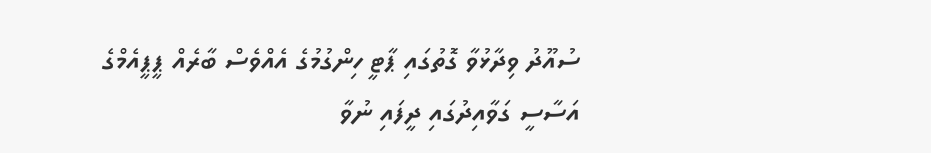ސުއޫދު ވިދާޅުވާ ގޮތުގައި ޕާޓީ ހިންގުމުގެ އެއްވެސް ބާރެއް ޕީޕީއެމްގެ އަސާސީ ގަވާއިދުގައި ދީފައި ނުވާ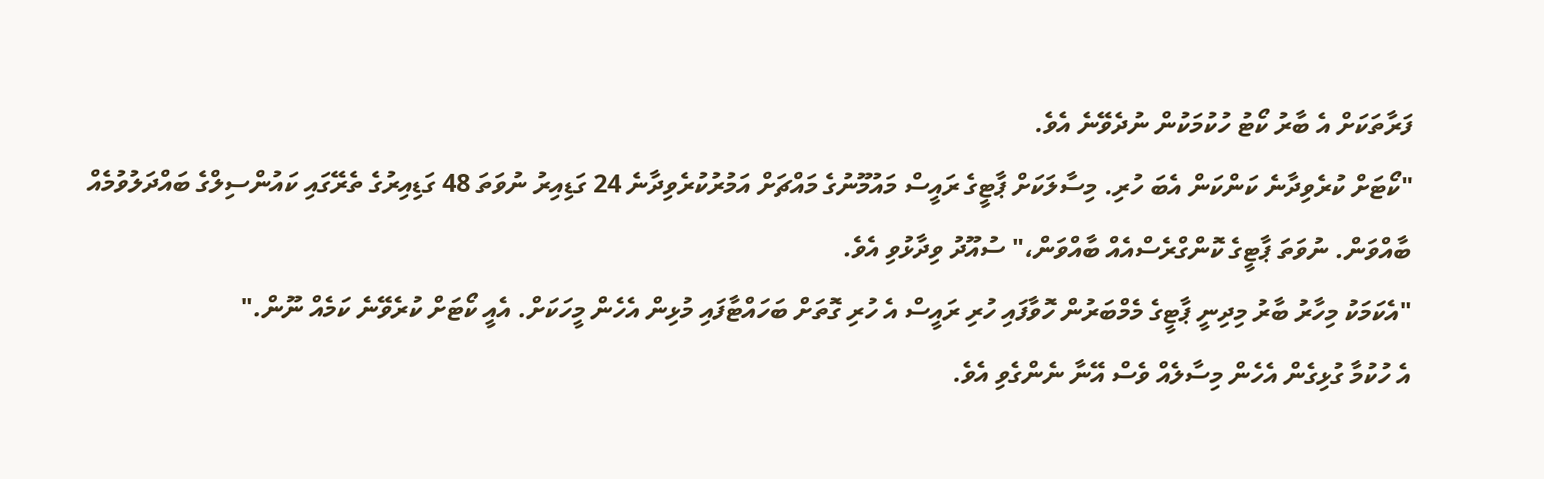ފަރާތަކަށް އެ ބާރު ކޯޓު ހުކުމަކުން ނުދެވޭނެ އެވެ.
"ކޯޓަށް ކުރެވިދާނެ ކަންކަން އެބަ ހުރި. މިސާލަކަށް ޕާޓީގެ ރައީސް މައުމޫނުގެ މައްޗަށް އަމުރުކުރެވިދާނެ 24 ގަޑިއިރު ނުވަތަ 48 ގަޑިއިރުގެ ތެރޭގައި ކައުންސިލްގެ ބައްދަލުވުމެއް ބާއްވަން. ނުވަތަ ޕާޓީގެ ކޮންގްރެސްއެއް ބާއްވަން،" ސުއޫދު ވިދާޅުވި އެވެ.
"އެކަމަކު މިހާރު ބާރު މިދިނީ ޕާޓީގެ މެމްބަރުން ހޮވާފައި ހުރި ރައީސް އެ ހުރި ގޮތަށް ބަހައްޓާފައި މުޅިން އެހެން މީހަކަށް. އެއީ ކޯޓަށް ކުރެވޭނެ ކަމެއް ނޫން."
އެ ހުކުމާ ގުޅިގެން އެހެން މިސާލެއް ވެސް އޭނާ ނެންގެވި އެވެ.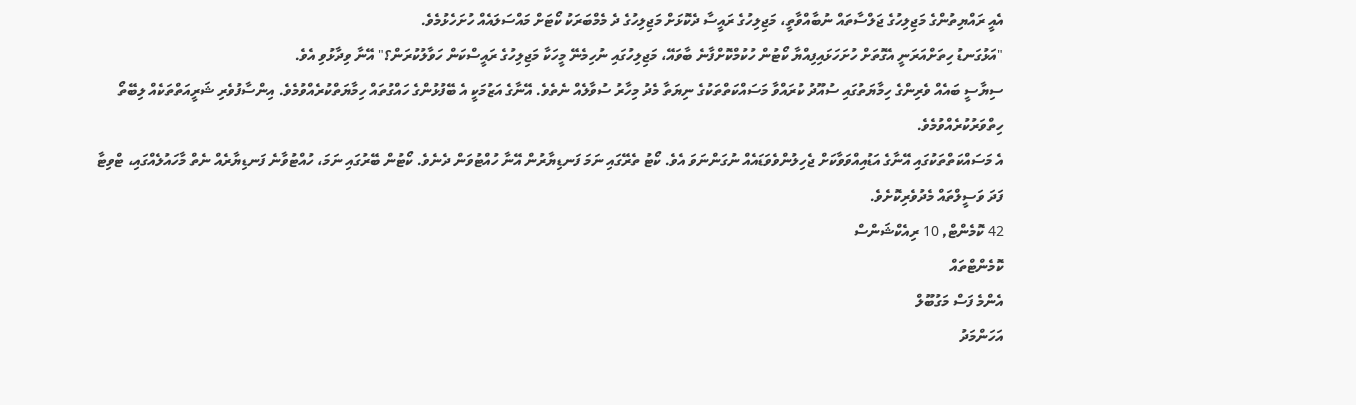އެއީ ރައްޔިތުންގެ މަޖިލިހުގެ ޖަލްސާތައް ނުބާއްވާތީ، މަޖިލިހުގެ ރައީސާ ދެކޮޅަށް މަޖިލިހުގެ ދެ މެމްބަރަކު ކޯޓަށް މައްސަލައެއް ހުށަހެޅުމެވެ.
"އަޅުގަނޑު ހިތަށްއަރަނީ އެގޮތަށް ހުށަހަޅައިފިއްޔާ ކޯޓުން ހުކުމްކޮށްފާނެ ބާވައޭ، މަޖިލިހުގައި ނުހިމެނޭ މީހަކާ މަޖިލިހުގެ ރައީސްކަން ހަވާލުކުރަން؟" އޭނާ ވިދާޅުވި އެވެ.
ސިޔާސީ ބައެއް ވެރިންގެ ހިމާޔަތުގައި ސުއޫދު ކުރައްވާ މަސައްކަތްތަކުގެ ނިޔަތާ މެދު މިހާރު ސުވާލެއް ނެތެވެ. އޭނާގެ އަޒުމަކީ އެ ބޭފުޅުންގެ ހައްގުތައް ހިމާޔަތްކުރެއްވުމެވެ. އިންސާފުވެރި ޝަރީއަތްތަކެއް ލިބޭތޯ ހިތްވަރުކުރެއްވުމެވެ.
އެ މަސައްކަތްތަކުގައި އޭނާގެ އަޑުއިއްވަވާކަށް ޖެހިލުންވެވަޑައެއް ނުގަންނަވަ އެވެ. ކޯޓު ތެރޭގައި ނަމަ ފަނޑިޔާރުން އޭނާ ހުއްޓުވަން ދެނެވެ. ކޯޓުން ބޭރުގައި ނަމަ، ހުއްޓުވާނެ ފަނޑިޔާރެއް ނެތް މާހައުލެއްގައި، ޓްވިޓާ ފަދަ ވަސީލްތައް މެދުވެރިކޮށެވެ.
42 ކޮމެންޓް, 10 ރިއެކްޝަންސް
ކޮމެންޓްތައް
އެންމެ ފަސް މަގުބޫލް
އަހަންމަދު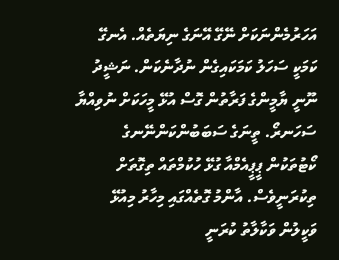އަހަރުމެންނަކަށް ނޭގޭ އޭނަގެ ނިޔަތެއް. އެނގޭ ކަމަކީ ސަހަލު ކަމަކައިގެން ނުދާނެކަން. ނަޝީދު ނޫނީ ޔާމީންގެ ފަރާތުން ގޮސް އުޅޭ މީހަކަށް ނުވިއްޔާ ސަހަނރޯ. ތީނަގެ ސަބަބުންކަންނޭނގެ ކޯޓުތަކުން ޕީޕީއެމްއާ ގުޅޭ ހުކުމްތައް ތިގޮތަށް ތިކުރަނީވެސް. އާންމު ގޮތެއްގައި މިހާރު މިއުޅޭ ވަކީލުން ވަކާލާތު ކުރަނީ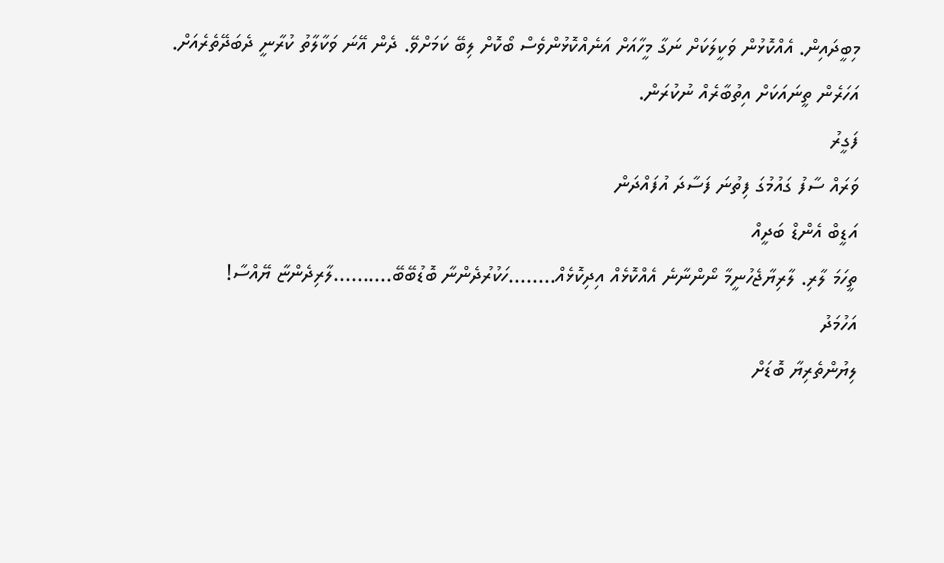މިބީދައިން. އެއްކޮޅުން ވަކީލަކަށް ނަގާ މީހާއަށް އަނެއްކޮޅުންވެސް ބޯކޮށް ލިބޭ ކަމަށްވޭ. ދެން އޭނަ ވަކާލާތު ކުރާނީ ދެބަދޭތެރެއަށް. އަހަރެން ތީނައަކަށް އިތުބާރެއް ނުކުރަން.
ފަގީރު
ވަރައް ސާފު ގައުމުގަ ފިތުނަ ފަސާދަ އުފައްދަން
އަޑީބް އެންޑް ބަދީއް
ތީހަމަ ލާރި. ލާރިޔާޖެހުނީމާ ނޯންނާނެ އެއްކޮޅެއް އިދިކޮޅެއް........ހަކުރުދެންނާ ބޮޑުބޭބޭ..........ލާރިދެންޏާ ޔޭއްސާ!
އަހުމަދު
ލިޔުންތެރިޔާ ބޮޑަށް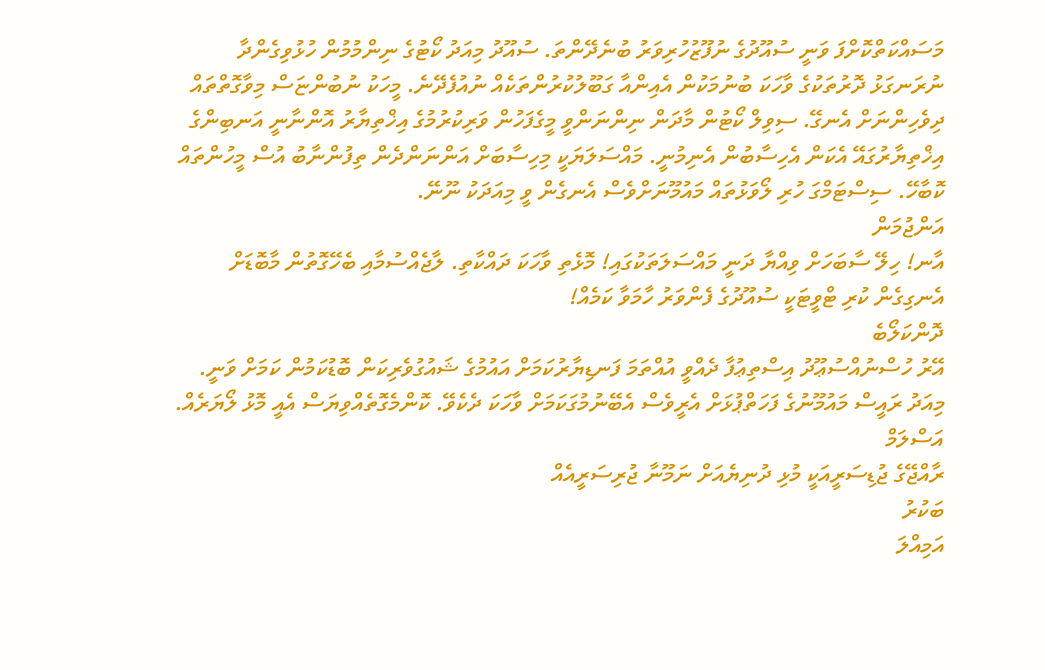މަސައްކަތްކޮށްފަ ވަނީ ސުއޫދުގެ ނުފޫޒުހުރިވަރު ބުނެދޭންތަ. ސުއޫދު މިއަދު ކޯޓުގެ ނިންމުމުން ހުޅުވިގެންދާ ނުރަނގަޅު ދޮރުތަކުގެ ވާހަކަ ބުނުމަކުން އެއިންއާ ގަބޫލުކުރުންތަކެއް ނުއުފެދޭނެ. މީހަކު ނުބުންޏަސް މިވާގޮތްތައް ދިވެހިންނަށް އެނގޭ. ސިވިލް ކޯޓުން މާދަން ނިންނަންވީ މީގެފަހުން ވަރިކުރުމުގެ އިޚްތިޔާރު އޮންނާނީ އަނބިންގެ އިޚްތިޔާރުގައޭ އެކަން އެހިސާބުން އެނިމުނީ. މައްސަލަޔަކީ މިހިސާބަށް އަންނަންދެން ތިފުންނާބު އުސް މީހުންތައް ކޮބާހޭ. ސިސްޓަމްގަ ހުރި ލޯވަޅުތައް މައުމޫނަށްވެސް އެނގެން ވީ މިއަދަކު ނޫނޭ.
އަންޖުމަން
އާނ! ހިލޭ ސާބަހަށް ވިއްޔާ ދަނީ މައްސަލަތަކުގައި! މޮޅެތި ވާހަކަ ދައްކާތި. ލާޖެއްސުމާއި ބެހޭގޮތުން މާބޮޑަށް އެނގިގެން ކުރި ޓްވީޓަކީ ސުއޫދުގެ ފެންވަރު ހާމަވާ ކަމެއް!
ދޮންކަލޯބެ
އޭރު ހުސްނުއްސުޢޫދު އިސްތިޢުފާ ދެއްވީ އުއްތަމަ ފަނޑިޔާރުކަމަށް އައުމުގެ ޝައުގުވެރިކަން ބޮޑުކަމުން ކަމަށް ވަނީ. މިއަދު ރައީސް މައުމޫނުގެ ފަހަތްޕުޅަށް އެރީވެސް އެބޭނުމުގަކަމަށް ވާހަކަ ދެކެވޭ. ކޮންމެގޮތެއްވިޔަސް އެއީ މޮޅު ލޯޔަރެއް.
އަސްލަމް
ރާއްޖޭގެ ޖުޑިސަރީއަކީ މުޅި ދުނިޔެއަށް ނަމޫނާ ޖުރިސަރީއެއް
ބަކުރު
އަމިއްލަ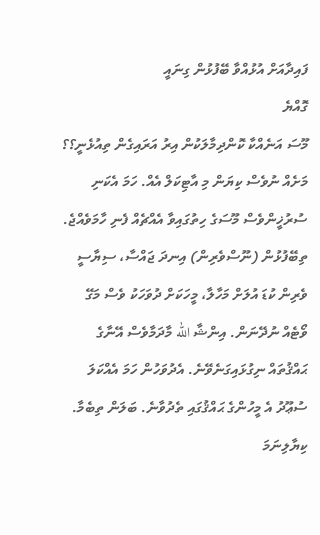ފައިދާއަށް އުޅުއްވާ ބޭފުޅުން ގިނައީ
ގޮއްޔެ
މޫސަ އަނެއްކާ ކޮންދިމާލަކުން އިރު އަރައިގެން ތިއުޅެނީ؟؟ މަށެއް ނުވެސް ކިޔަން މި އާޓިކަލް އެއް. ހަމަ އެކަނި ސުރުޚީންވެސް މޫސަގެ ހިތުގައިވާ އެއްޗެއް ފެނި ހާމަވެއްޖެ. ތިބޭފުޅުން (ނޫސްވެރިން) އިނދަ ޖައްސާ، ސިޔާސީ ވެރިން ކުޑަ އުލަށް މަހާލާ، މީހަކަށް ދުވަހަކު ވެސް މަގޭ ވޯޓެއް ނުދޭނަން. އިންޝާ الله މާދަމާވެސް އޭނާގެ ޙައްޤުތައް ނިގުޅައިގަނެވޭނެ. އެދުވަހުން ހަމަ އެއްކަލަ ސުޢޫދު އެ މީހުންގެ ޙައްޤުގައި ތެދުވާނެ. ބަލަން ތިބެމާ.
ކިޔާލިނަމަ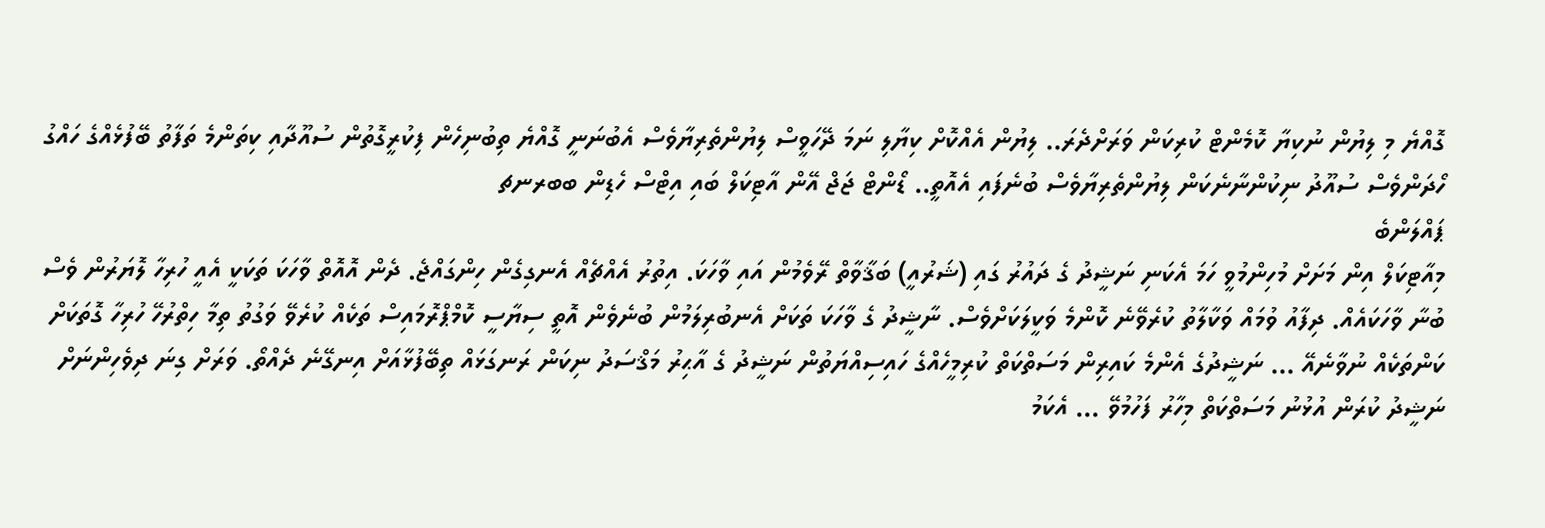ގޮއްޔެ މި ލިޔުން ނުކިޔާ ކޮމެންޓް ކުރިކަން ވަރަށްދެރަ.. ލިޔުން އެއްކޮށް ކިޔާލި ނަމަ ދޭހަވީސް ލިޔުންތެރިޔާވެސް އެބުނަނީ ގޮއްޔެ ތިބުނިހެން ފިކުރީގޮތުން ސުއޫދާއި ކިތަންމެ ތަފާތު ބޭފުޅެއްގެ ހައްގު ހޯދަންވެސް ސުއޫދު ނިކުންނާނެކަން ލިޔުންތެރިޔާވެސް ބުނެފައި އެއޮތީ.. ޑޯންޓް ޖަޖް އޭން އާޓިކަލް ބައި އިޓްސް ހެޑިން ބބރނޗ
ޕައްލަންބެ
މިއާޓިކަލް އިން މަށަށް މުހިންމުވީ ހަމަ އެކަނި ނަޝީދު ގެ ދައުރު ގައި (ޝަރުއީ) ބަޤާވާތް ރޭވެމުން އައި ވާހަކަ. އިތުރު އެއްޗެއް އެނގިގެން ހިންގައްޖެ. ދެން އޮއޮތް ވާހަކަ ތަކަކީ އެއީ ހުރިހާ ލޮޔަރުން ވެސް ބުނާ ވާހަކައެއް. ދިފާއު ވުމައް ވަކާލާތު ކުރެވޭނެ ކޮންމެ ވަކީލަކަށްވެސް. ނާޝީދު ގެ ވާހަކަ ތަކަށް އެނބުރިލަމުން ބުނެވެން އޮތީ ސިޔާސީ ކޮމްޕްރޮމައިސް ތަކެއް ކުރެވޭ ވަގުތު ތިމާ ހިތްރުހޭ ހުރިހާ ގޮތަކަށް ކަންތަކެއް ނުވާނެއޭ ... ނަޝީދުގެ އެންމެ ކައިރިން މަސަތްކަތް ކުރިމީހެއްގެ ހައިސިއްޔަތުން ނަޝީދު ގެ އާޙިރު މަޤްސަދު ނިކަން ރަނގަޅައް ތިބޭފުޅާއަށް އިނގޭނެ ދެއްތޯ. ވަރަށް ގިނަ ދިވެހިންނަށް ނަޝީދު ކުރަން އުޅުނު މަސަތްކަތް މިހާރު ފަހުމުވޭ ... އެކަމު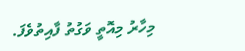މިހާރު މިއޮތީ ވަގުތު ފާއިތުވެފަ.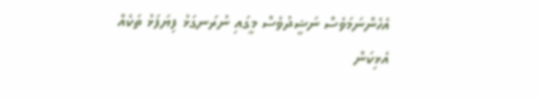އެހެންނަމަވެސް ނަޝީދުވެސް މީގައި ނުރަނގަޅު ފިޔަފަޅު ތަކެއް އެޅިކަން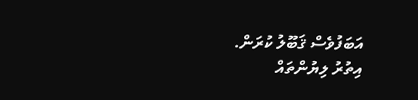އަބަފުވެސް ޤަބޫލު ކުރަން.
އިތުރު ލިޔުންތައް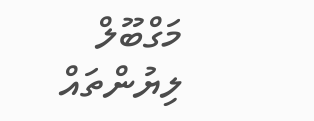މަގްބޫލް ލިޔުންތައް